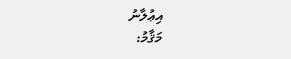އިޢުލާނު
މަޤާމު: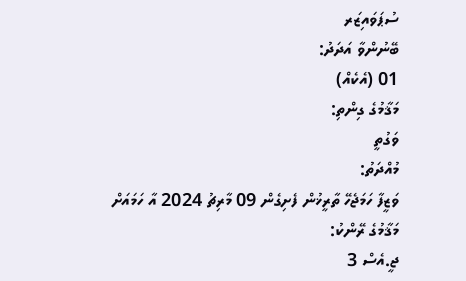ސުޕަވައިޒަރ
ބޭނުންވާ އަދަދު:
01 (އެކެއް)
މަޤާމުގެ ގިންތި:
ވަގުތީ
މުއްދަތު:
ވަޒީފާ ހަމަޖެހޭ ތާރީޚުން ފެށިގެން 09 މާރިޗު 2024 އާ ހަމައަށް
މަޤާމުގެ ރޭންކު:
ޖީ.އެސް 3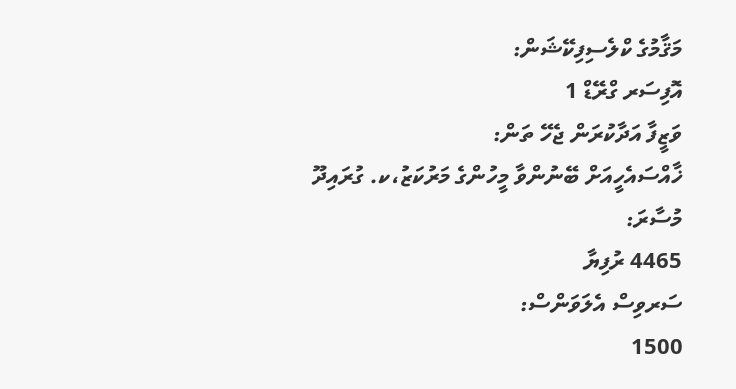މަޤާމުގެ ކްލެސިފިކޭޝަން:
އޮފިސަރ ގްރޭޑް 1
ވަޒީފާ އަދާކުރަން ޖެހޭ ތަން:
ޚާއްސައެހީއަށް ބޭނުންވާ މީހުންގެ މަރުކަޒު،ކ. ގުރައިދޫ
މުސާރަ:
4465 ރުފިޔާ
ސަރވިސް އެލަވަންސް:
1500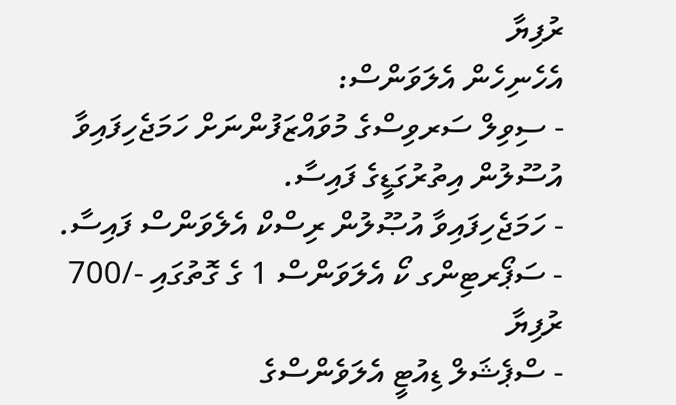ރުފިޔާ
އެހެނިހެން އެލަވަންސް:
- ސިވިލް ސަރވިސްގެ މުވައްޒަފުންނަށް ހަމަޖެހިފައިވާ އުސޫލުން އިތުރުގަޑީގެ ފައިސާ.
- ހަމަޖެހިފައިވާ އުޞޫލުން ރިސްކް އެލެވަންސް ފައިސާ.
- ސަޕޯރޓިންގ ކޯ އެލަވަންސް 1 ގެ ގޮތުގައި -/700 ރުފިޔާ
- ސްޕެޝަލް ޑިއުޓީ އެލަވެންސްގެ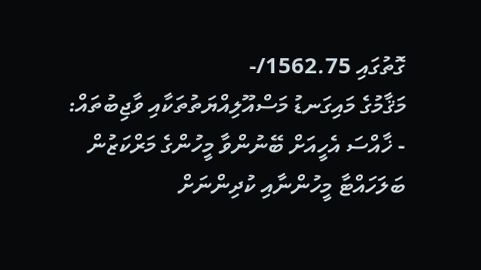ގޮތުގައި 1562.75/-
މަޤާމުގެ މައިގަނޑު މަސްއޫލިއްޔަތުތަކާއި ވާޖިބުތައް:
- ޚާއްސަ އެހީއަށް ބޭނުންވާ މީހުންގެ މަރްކަޒުން ބަލަހައްޓާ މީހުންނާއި ކުދިންނަށް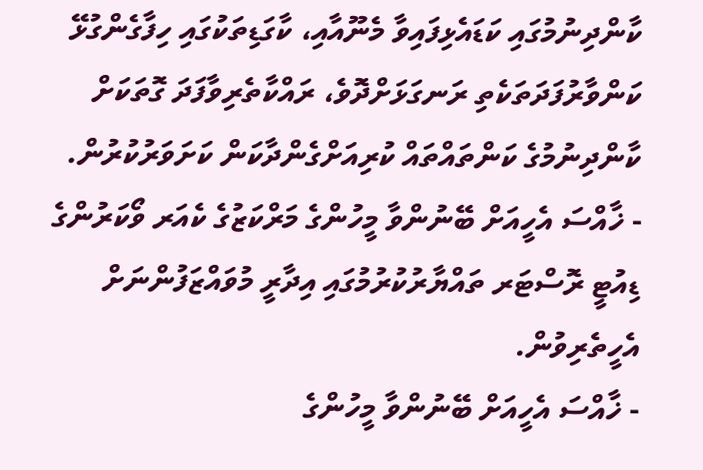ކާންދިނުމުގައި ކަޑައެޅިފައިވާ މެނޫއާއި، ކާގަޑިތަކުގައި ހިފާގެންގުޅޭ ކަންވާރުފަދަތަކެތި ރަނގަޅަށްދޮވެ، ރައްކާތެރިވާފަދަ ގޮތަކަށް ކާންދިނުމުގެ ކަންތައްތައް ކުރިއަށްގެންދާކަން ކަށަވަރުކުރުން.
- ޚާއްސަ އެހީއަށް ބޭނުންވާ މީހުންގެ މަރްކަޒުގެ ކެއަރ ވޯކަރުންގެ ޑިއުޓީ ރޮސްޓަރ ތައްޔާރުކުރުމުގައި އިދާރީ މުވައްޒަފުންނަށް އެހީތެރިވުން.
- ޚާއްސަ އެހީއަށް ބޭނުންވާ މީހުންގެ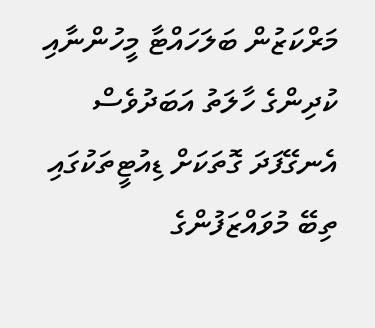މަރްކަޒުން ބަލަހައްޓާ މީހުންނާއި ކުދިންގެ ހާލަތު އަބަދުވެސް އެނގޭފަދަ ގޮތަކަށް ޑިއުޓީތަކުގައި ތިބޭ މުވައްޒަފުންގެ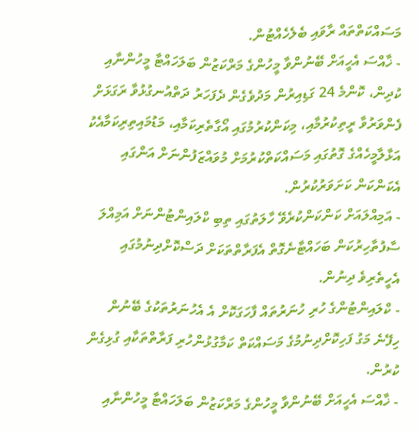މަސައްކަތްތައް ރާވައި ބެލެހެއްޓުން.
- ޚާއްސަ އެހީއަށް ބޭނުންވާ މީހުންގެ މަރްކަޒުން ބަލަހައްޓާ މީހުންނާއި ކުދިން، ކޮންމެ 24 ގަޑިއިރުން މަދުވެގެން ދެފަހަރު ދަތްއުނގުޅުވާ ރަގަޅަށް ފެންވަރުވާ ރީތިކުރުމާއި، މިކަންކުރުމުގައި އޯގާތެރިކަމާއި، މަޑުމައިތިރިކަމާއެކު އަޅާލާމީހެއްގެ ގޮތުގައި މަސައްކަތްކުރުމަށް މުވައްޒަފުންނަށް އަންގައި އެކަންކަން ކަށަވަރުކުރުން.
- އަމިއްލައަށް ކަންކަންކުރެވޭ ހާލަތުގައި ތިބި ކްލައިންޓުންނަށް އަމިއްލަ ސާފުތާހިރުކަން ބަހައްޓާނެގޮތް އެފަރާތްތަކަށް ދަސްކޮށްދިނުމުގައި އެހީތެރިވެ ދިނުން.
- ކްލައިންޓުންގެ ހުރި ހުނަރުތައް ފާހަގަކޮށް އެ އެހުނަރުތަކުގެ ބޭނުން ހިފޭނެ މަގު ފަހިކޮށްދިނުމުގެ މަސައްކަތް ކަމާގުޅުންހުރި ފަރާތްތަކާއި ގުޅިގެން ކުރުން.
- ޚާއްސަ އެހީއަށް ބޭނުންވާ މީހުންގެ މަރްކަޒުން ބަލަހައްޓާ މީހުންނާއި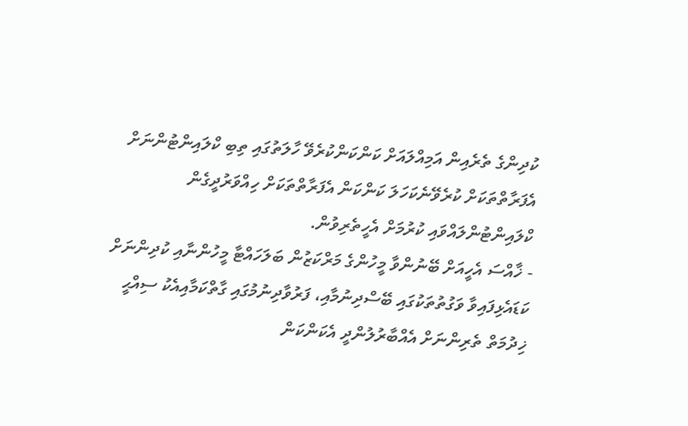ކުދިންގެ ތެރެއިން އަމިއްލައަށް ކަންކަންކުރެވޭ ހާލަތުގައި ތިބި ކްލައިންޓުންނަށް އެފަރާތްތަކަށް ކުރެވޭނެކަހަލަ ކަންކަން އެފަރާތްތަކަށް ހިއްވަރުދީގެން ކްލައިންޓުންލައްވައި ކުރުމަށް އެހީތެރިވުން.
- ޚާއްސަ އެހީއަށް ބޭނުންވާ މީހުންގެ މަރްކަޒުން ބަލަހައްޓާ މީހުންނާއި ކުދިންނަށް ކަޑައެޅިފައިވާ ވަގުތުތަކުގައި ބޭސްދިނުމާއި، ފަރުވާދިނުމުގައި ގާތްކަމާއިއެކު ސިއްޙީ ޚިދުމަތް ތެރިންނަށް އެއްބާރުލުންދީ އެކަންކަން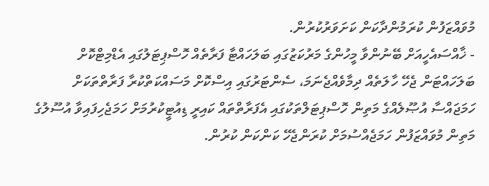މުވައްޒަފުން ކުރަމުންދާކަން ކަށަވަރުކުރުން.
- ޚާއްސައެހީއަށް ބޭނުންވާ މީހުންގެ މަރުކަޒުގައި ބަލަހައްޓާ ފަރާތެއް ހޮސްޕިޓަލުގައި އެޑްމިޓްކޮށް ބަލަހައްޓަން ޖެހޭ ހާލަތެއް ދިމާވެއްޖެނަމަ، ސެންޓަރުގައި އިސްކޮށް މަސައްކަތްކުރާ ފަރާތްތަކަށް ހަމަޖައްސާ އުޞޫލެއްގެ މަތިން ހޮސްޕިޓަލްތަކުގައި އެފަރާތްތައް ކައިރީ ޑިއުޓީކުރުމަށް ހަމަޖެހިފައިވާ އުސޫލުގެ މަތިން މުވައްޒަފުން ހަމަޖެއްސުމަށް ކުރަންޖެހޭ ކަންކަން ކުރުން.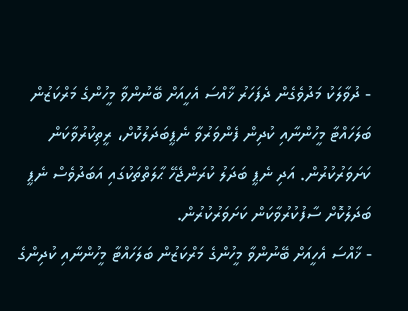- ދުވާލަކު މަދުވެގެން ދެފަހަރު ޚާއްސަ އެހީއަށް ބޭނުންވާ މީހުންގެ މަރްކަޒުން ބަލަހައްޓާ މީހުންނާއި ކުދިން ފެންވަރުވާ ނެޕީބަދަލުކޮށް، ރީތިކުރުވާކަން ކަށަވަރުކުރުން. އަދި ނެޕީ ބަދަލު ކުރަންޖެހޭ ޙާލަތްތަކުގައި އަބަދުވެސް ނެޕީ ބަދަލުކޮށް ސާފުކުރުވާކަން ކަށަވަރުކުރުން.
- ޚާއްސަ އެހީއަށް ބޭނުންވާ މީހުންގެ މަރްކަޒުން ބަލަހައްޓާ މީހުންނާއި ކުދިންގެ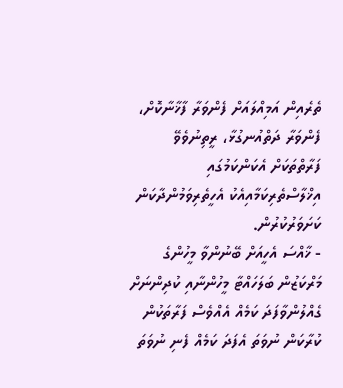ތެރެއިން އަމިއްލައަށް ފެންވަރާ ފާޚާނާކޮށް، ފެންވަރާ ދަތްއުނގުޅާ، ރީތިނުވެވޭ ފަރާތްތަކަށް އެކަންކަމުގައި އިޚްލާސްތެރިކަމާއިއެކު އެހީތެރިވަމުންދާކަން ކަށަވަރުކުރުން.
- ޚާއްސަ އެހީއަށް ބޭނުންވާ މީހުންގެ މަރްކަޒުން ބަލަހައްޓާ މީހުންނާއި ކުދިންނަށް ގެއްލުންވާފަދަ ކަމެއް އެއްވެސް ފަރާތަކުން ކުރާކަން ނުވަތަ އެފަދަ ކަމެއް ފެނި ނުވަތަ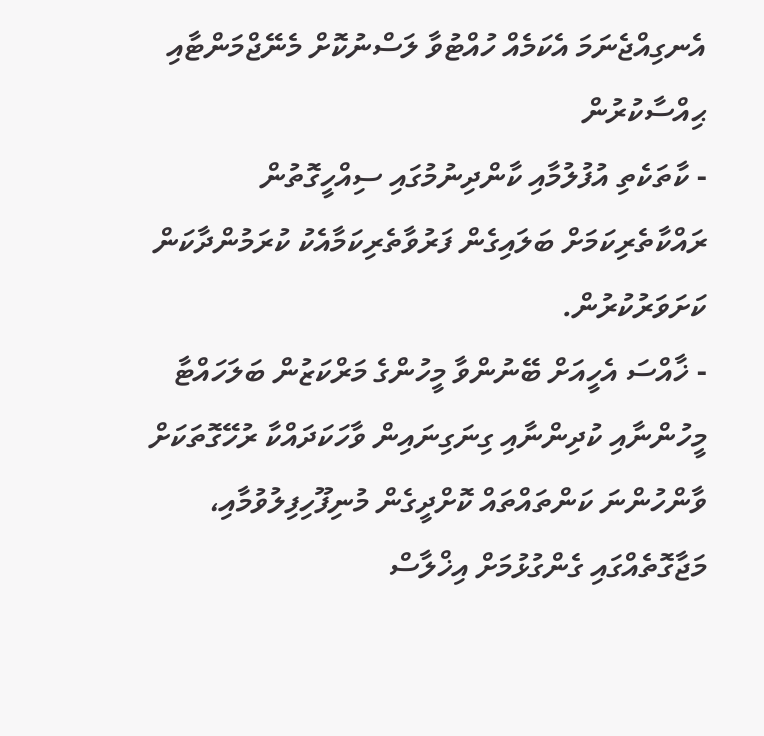އެނގިއްޖެނަމަ އެކަމެއް ހުއްޓުވާ ލަސްނުކޮށް މެނޭޖްމަންޓާއި ޙިއްސާކުރުން
- ކާތަކެތި އުފުލުމާއި ކާންދިނުމުގައި ސިއްހީގޮތުން ރައްކާތެރިކަމަށް ބަލައިގެން ފަރުވާތެރިކަމާއެކު ކުރަމުންދާކަން ކަށަވަރުކުރުން.
- ޚާއްސަ އެހީއަށް ބޭނުންވާ މީހުންގެ މަރްކަޒުން ބަލަހައްޓާ މީހުންނާއި ކުދިންނާއި ގިނަގިނައިން ވާހަކަދައްކާ ރުހޭގޮތަކަށް ވާންހުންނަ ކަންތައްތައް ކޮށްދީގެން މުނިފޫހިފިލުވުމާއި، މަޖާގޮތެއްގައި ގެންގުޅުމަށް އިޚްލާސް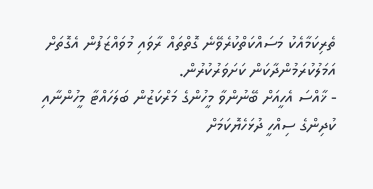ތެރިކަމާއެކު މަސައްކަތްކުރެވޭނެ ގޮތްތައް ރާވައި މުވައްޒަފުން އެގޮތަށް އަމަލުކުރަމުންދާކަން ކަށަވަރުކުރުން.
- ޚާއްސަ އެހީއަށް ބޭނުންވާ މީހުންގެ މަރްކަޒުން ބަލަހައްޓާ މީހުންނާއި ކުދިންގެ ސިއްހީ ދުޅަހެޔޮކަމަށް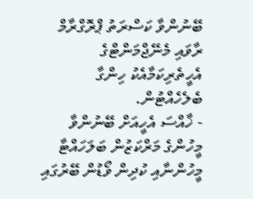ބޭނުންވާ ކަސްރަތު ޕްރޮގްރާމް ރާވައި މެނޭޖްމަންޓްގެ އެހީތެރިކަމާއެކު ހިންގާ ބެލެހެއްޓުން.
- ޚާއްސަ އެހީއަށް ބޭނުންވާ މީހުންގެ މަރްކަޒުން ބަލަހައްޓާ މީހުންނާއި ކުދިން ވޯޑުން ބޭރުގައި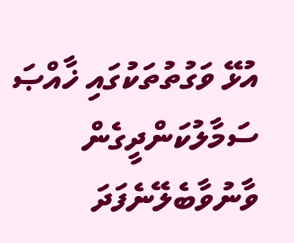އުޅޭ ވަގުތުތަކުގައި ޚާއްޞަ ސަމާލުކަންދީގެން ވާނުވާބެލޭނެފަދަ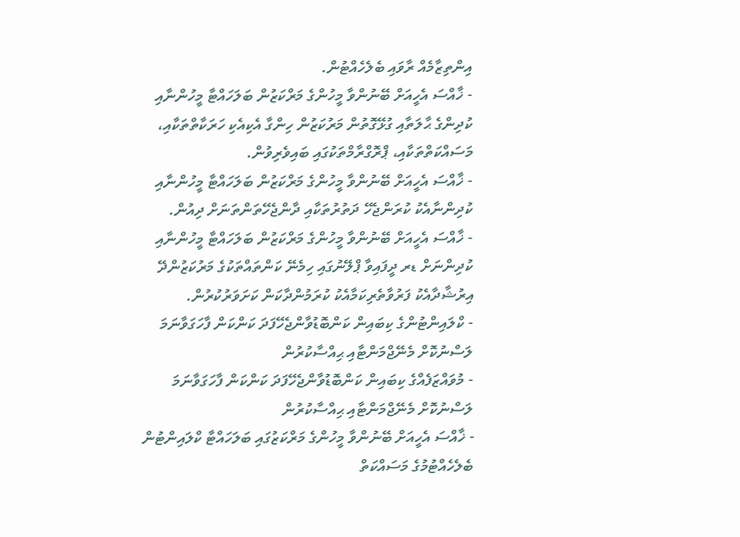އިންތިޒާމެއް ރާވައި ބެލެހެއްޓުން.
- ޚާއްސަ އެހީއަށް ބޭނުންވާ މީހުންގެ މަރްކަޒުން ބަލަހައްޓާ މީހުންނާއި ކުދިންގެ ޙާލަތާއި ގުޅޭގޮތުން މަރުކަޒުން ހިންގާ އެކިއެކި ހަރަކާތްތަކާއި، މަސައްކަތްތަކާއި، ޕްރޮގްރާމްތަކުގައި ބައިވެރިވުން.
- ޚާއްސަ އެހީއަށް ބޭނުންވާ މީހުންގެ މަރްކަޒުން ބަލަހައްޓާ މީހުންނާއި ކުދިންނާއެކު ކުރަންޖެހޭ ދަތުރުތަކާއި ދާންޖެހޭތަންތަނަށް ދިއުން.
- ޚާއްސަ އެހީއަށް ބޭނުންވާ މީހުންގެ މަރްކަޒުން ބަލަހައްޓާ މީހުންނާއި ކުދިންނަށް ޑރ ދީފައިވާ ޕްލޭނުގައި ހިމެނޭ ކަންތައްތަކުގެ މަރުކަޒުންދޭ އިރުޝާދާއެކު ފަރުވާތެރިކަމާއެކު ކުރަމުންދާކަން ކަށަވަރުކުރުން.
- ކްލައިންޓުންގެ ކިބައިން ކަންބޮޑުވާންޖެހޭފަދަ ކަންކަން ފާހަގަވާނަމަ ލަސްނުކޮށް މެނޭޖްމަންޓާއި ޙިއްސާކުރުން
- މުވައްޒަފެއްގެ ކިބައިން ކަންބޮޑުވާންޖެހޭފަދަ ކަންކަން ފާހަގަވާނަމަ ލަސްނުކޮށް މެނޭޖްމަންޓާއި ޙިއްސާކުރުން
- ޚާއްސަ އެހީއަށް ބޭނުންވާ މީހުންގެ މަރްކަޒުގައި ބަލަހައްޓާ ކްލައިންޓުން ބެލެހެއްޓުމުގެ މަސައްކަތް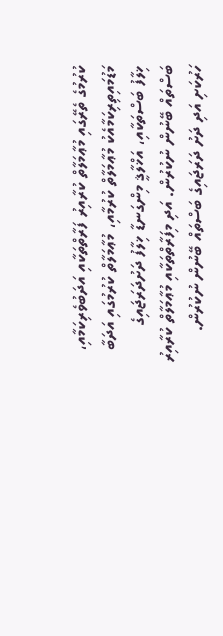ކުރުމުގެ ތެރޭގައި މުޢާމަލާތް ކުރާއިރު ފަރާތްތަކާއި އަދަބުވެރިކަމާއި، މަޑުމައިތިރިކަމާއެކު މުޢާމަލާތް ކުރުމާއި، މުޢާމަލާތް ކުރުމުގައި އަދަބާ ޚިލާފު ބަސްތަކާއި، އަޚްލާޤީ މިންގަނޑާ ޚިލާފު ދަށުދަރަޖައިގެ ބަސްތައް ބޭނުން ނުކުރުން. އަދި މިފަރާތްތަކާއި މުޢާމަލާތް ކުރާއިރު ހަރުކަށި އަދި ދަށު ދަރަޖައިގެ ބަސްތައް ބޭނުން ނުކުރުން.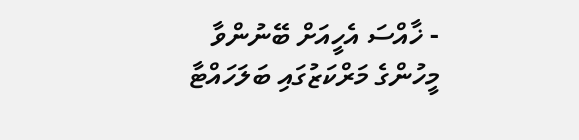- ޚާއްސަ އެހީއަށް ބޭނުންވާ މީހުންގެ މަރްކަޒުގައި ބަލަހައްޓާ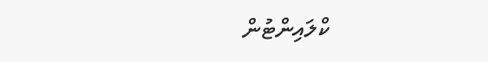ކްލައިންޓުން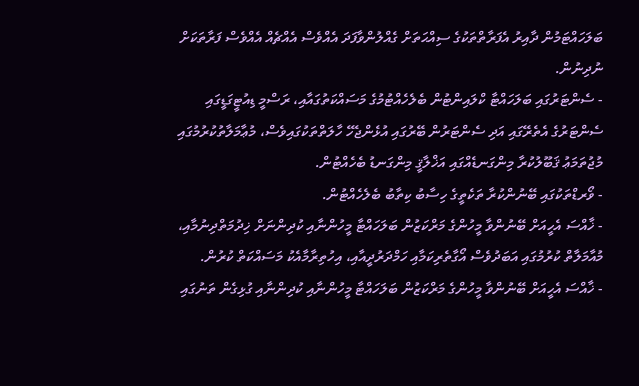ބަލަހައްޓަމުން ދާއިރު އެފަރާތްތަކުގެ ސިއްޙަތަށް ގެއްލުންވާފަދަ އެއްވެސް އެއްޗެއް އެއްވެސް ފަރާތަކަށް ނުދިނުން.
- ސެންޓަރުގައި ބަލަހައްޓާ ކްލައިންޓުން ބެލެހެއްޓުމުގެ މަސައްކަތުގައާއި، ރަސްމީ ޑިއުޓީގަޑީގައި ސެންޓަރުގެ އެތެރޭގައި އަދި ސެންޓަރުން ބޭރުގައި އުޅެންޖެހޭ ހާލަތްތަކުގައިވެސް، މުޢާމަލާތުކުރުމުގައި މުޖުތަމަޢު ޤަބޫލުކުރާ މިންގަނޑެއްގައި އަޚްލާޤީ މިންގަނޑު ބެހެއްޓުން.
- ވޯރޑްތަކުގައި ބޭނުންކުރާ ތަކެތީގެ ހިސާބު ކިތާބު ބެލެހެއްޓުން.
- ޚާއްސަ އެހީއަށް ބޭނުންވާ މީހުންގެ މަރްކަޒުން ބަލަހައްޓާ މީހުންނާއި ކުދިންނަށް ޚިދުމަތްދިނުމާއި، މުއާމަލާތް ކުރުމުގައި އަބަދުވެސް އޯގާތެރިކަމާއި ހަމްދަރުދީއާއި، އިހުތިރާމާއެކު މަސައްކަތް ކުރުން.
- ޚާއްސަ އެހީއަށް ބޭނުންވާ މީހުންގެ މަރްކަޒުން ބަލަހައްޓާ މީހުންނާއި ކުދިންނާއި ގުޅިގެން ތަނުގައި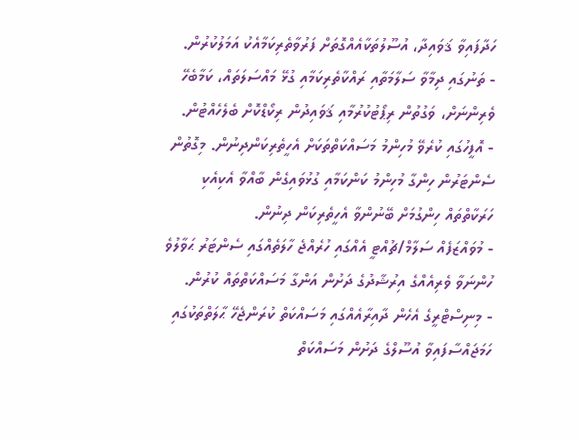ހަދާފައިވާ ޤަވައިދާ، އުސޫލުތަކާއެއްގޮތަށް ފަރުވާތެރިކަމާއެކު އަމަލުކުރުން.
- ތަނުގައި ދިމާވާ ސަލާމަތާއި ރައްކާތެރިކަމާއި ގުޅޭ މައްސަލަތައް، ކަމާބެހޭ ވެރިންނަށް، ވަގުތުން ރިޕޯޓުކުރުމާއި ޤަވައިދުން ރިކޯޑްކޮށް ބެލެހެއްޓުން.
- އޮފީހުގައި ކުރެވޭ މުހިންމު މަސައްކަތްތަކަށް އެހީތެރިކަންދިނުން. މިގޮތުން ސެންޓަރުން ހިންގާ މުހިންމު ކަންކަމާއި ގުޅުވައިގެން ބާއްވާ އެކިއެކި ހަރަކާތްތައް ހިންގުމަށް ބޭނުންވާ އެހީތެރިކަން ދިނުން.
- މުވައްޒަފެއް ސަލާމް/ޗުއްޓީ އެއްގައި ހުރެއްޖެ ހާލަތެއްގައި ސެންޓަރު ޙަވާލުވެ ހުންނަވާ ވެރިއެއްގެ އިރުޝާދުގެ ދަށުން އަންގާ މަސައްކަތްތައް ކުރުން.
- މިނިސްޓްރީގެ އެހެން ދާއިރާއެއްގައި މަސައްކަތް ކުރަންޖެހޭ ޙާލަތްތަކުގައި ހަމަޖައްސާފައިވާ އުސޫލްގެ ދަށުން މަސައްކަތް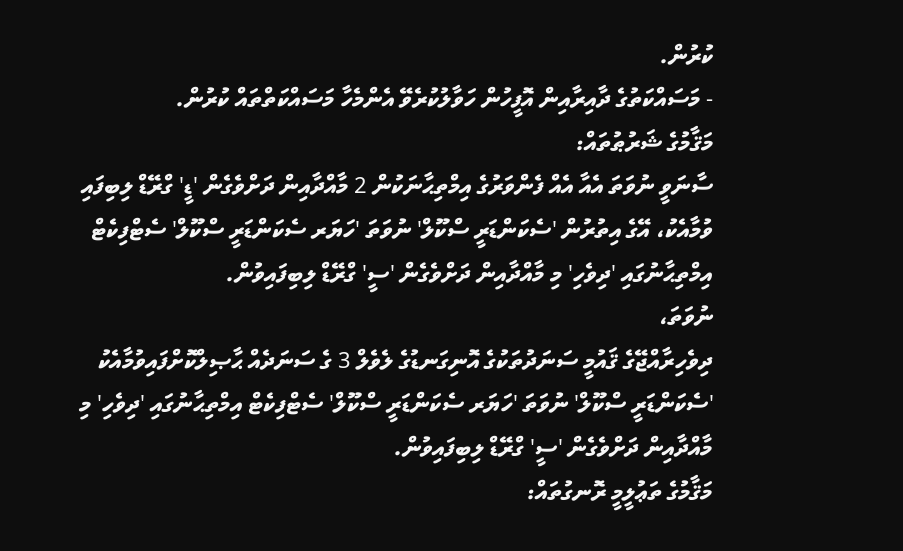ކުރުން.
- މަސައްކަތުގެ ދާއިރާއިން އޮފީހުން ހަވާލުކުރެވޭ އެންމެހާ މަސައްކަތްތައް ކުރުން.
މަޤާމުގެ ޝަރުޠުތައް:
ސާނަވީ ނުވަތަ އެއާ އެއް ފެންވަރުގެ އިމްތިޙާނަކުން 2 މާއްދާއިން ދަށްވެގެން 'ޑީ' ގްރޭޑް ލިބިފައި ވުމާއެކު، އޭގެ އިތުރުން 'ސެކަންޑަރީ ސްކޫލް' ނުވަތަ 'ހަޔަރ ސެކަންޑަރީ ސްކޫލް' ސެޓްފިކެޓް އިމްތިޙާނުގައި 'ދިވެހި' މި މާއްދާއިން ދަށްވެގެން 'ސީ' ގްރޭޑް ލިބިފައިވުން.
ނުވަތަ،
ދިވެހިރާއްޖޭގެ ޤައުމީ ސަނަދުތަކުގެ އޮނިގަނޑުގެ ލެވެލް 3 ގެ ސަނަދެއް ޙާޞިލްކޮށްފައިވުމާއެކު 'ސެކަންޑަރީ ސްކޫލް' ނުވަތަ 'ހަޔަރ ސެކަންޑަރީ ސްކޫލް' ސެޓްފިކެޓް އިމްތިޙާނުގައި 'ދިވެހި' މި މާއްދާއިން ދަށްވެގެން 'ސީ' ގްރޭޑް ލިބިފައިވުން.
މަޤާމުގެ ތަޢުލީމީ ރޮނގުތައް: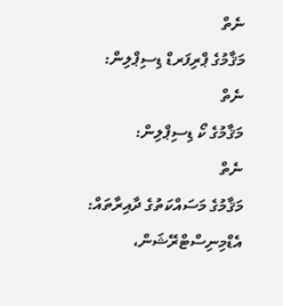ނެތް
މަޤާމުގެ ޕްރިފަރޑް ޑިސިޕްލިން:
ނެތް
މަޤާމުގެ ކޯ ޑިސިޕްލިން:
ނެތް
މަޤާމުގެ މަސައްކަތުގެ ދާއިރާތައް:
އެޑްމިނިސްޓްރޭޝަން،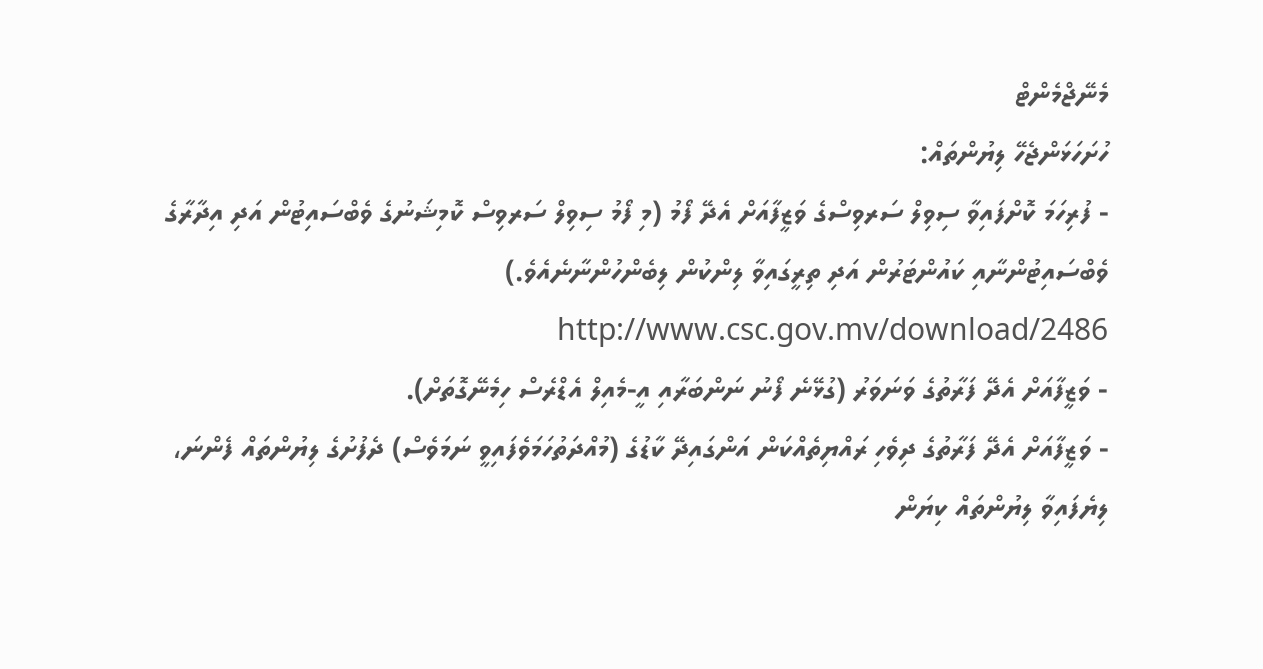މެނޭޖްމެންޓް
ހުށަހަޅަންޖެހޭ ލިޔުންތައް:
- ފުރިހަމަ ކޮށްފައިވާ ސިވިލް ސަރވިސްގެ ވަޒީފާއަށް އެދޭ ފޯމު (މި ފޯމު ސިވިލް ސަރވިސް ކޮމިޝަނުގެ ވެބްސައިޓުން އަދި އިދާރާގެ ވެބްސައިޓުންނާއި ކައުންޓަރުން އަދި ތިރީގައިވާ ލިންކުން ލިބެންހުންނާނެއެވެ.) http://www.csc.gov.mv/download/2486
- ވަޒީފާއަށް އެދޭ ފަރާތުގެ ވަނަވަރު (ގުޅޭނެ ފޯނު ނަންބަރާއި އީ-މެއިލް އެޑްރެސް ހިމެނޭގޮތަށް).
- ވަޒީފާއަށް އެދޭ ފަރާތުގެ ދިވެހި ރައްޔިތެއްކަން އަންގައިދޭ ކާޑުގެ (މުއްދަތުހަމަވެފައިވީ ނަމަވެސް) ދެފުށުގެ ލިޔުންތައް ފެންނަ، ލިޔެފައިވާ ލިޔުންތައް ކިޔަން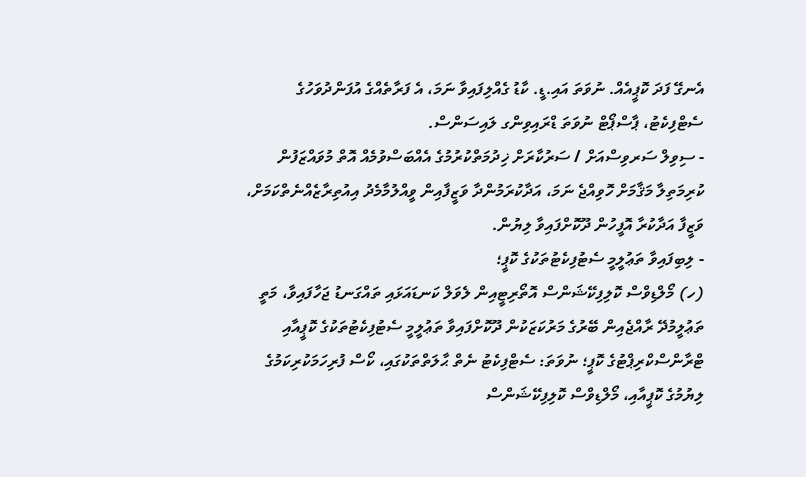އެނގޭ ފަދަ ކޮޕީއެއް. ނުވަތަ އައި.ޑީ. ކާޑު ގެއްލިފައިވާ ނަމަ، އެ ފަރާތެއްގެ އުފަންދުވަހުގެ ސެޓްފިކެޓު، ޕާސްޕޯޓް ނުވަތަ ޑްރައިވިންގ ލައިސަންސް.
- ސިވިލް ސަރވިސްއަށް / ސަރުކާރަށް ޚިދުމަތްކުރުމުގެ އެއްބަސްވުމެއް އޮތް މުވައްޒަފުން ކުރިމަތިލާ މަޤާމަށް ހޮވިއްޖެ ނަމަ، އަދާކުރަމުންދާ ވަޒީފާއިން ވީއްލުމާމެދު އިއުތިރާޒެއްނެތްކަމަށް، ވަޒީފާ އަދާކުރާ އޮފީހުން ދޫކޮށްފައިވާ ލިޔުން.
- ލިބިފައިވާ ތަޢުލީމީ ސެޓުފިކެޓުތަކުގެ ކޮޕީ؛
(ހ) މޯލްޑިވްސް ކޮލިފިކޭޝަންސް އޮތޯރިޓީއިން ލެވަލް ކަނޑައަޅައި ތައްގަނޑު ޖަހާފައިވާ، މަތީ ތަޢުލީމުދޭ ރާއްޖެއިން ބޭރުގެ މަރުކަޒަކުން ދޫކޮށްފައިވާ ތަޢުލީމީ ސެޓުފިކެޓުތަކުގެ ކޮޕީއާއި ޓްރާންސްކްރިޕްޓުގެ ކޮޕީ؛ ނުވަތަ: ސެޓްފިކެޓު ނެތް ޙާލަތްތަކުގައި، ކޯސް ފުރިހަމަކުރިކަމުގެ ލިޔުމުގެ ކޮޕީއާއި، މޯލްޑިވްސް ކޮލިފިކޭޝަންސް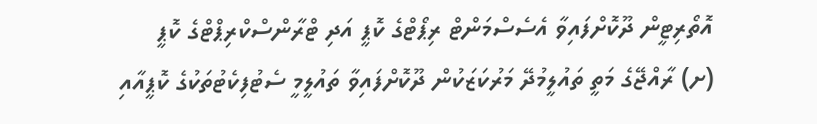އޮތޯރިޓީން ދޫކޮށްފައިވާ އެސެސްމަންޓް ރިޕޯޓްގެ ކޮޕީ އަދި ޓްރާންސްކްރިޕްޓްގެ ކޮޕީ
(ށ) ރާއްޖޭގެ މަތީ ތައުލީމުދޭ މަރުކަޒަކުން ދޫކޮށްފައިވާ ތައުލީމީ ސެޓުފިކެޓުތަކުގެ ކޮޕީއާއި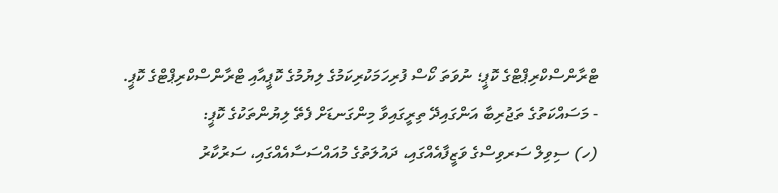ޓްރާންސްކްރިޕްޓްގެ ކޮޕީ؛ ނުވަތަ ކޯސް ފުރިހަމަކުރިކަމުގެ ލިޔުމުގެ ކޮޕީއާއި ޓްރާންސްކްރިޕްޓްގެ ކޮޕީ.
- މަސައްކަތުގެ ތަޖުރިބާ އަންގައިދޭ ތިރީގައިވާ މިންގަނޑަށް ފެތޭ ލިޔުންތަކުގެ ކޮޕީ:
(ހ) ސިވިލް ސަރވިސްގެ ވަޒީފާއެއްގައި، ދައުލަތުގެ މުއައްސަސާއެއްގައި، ސަރުކާރު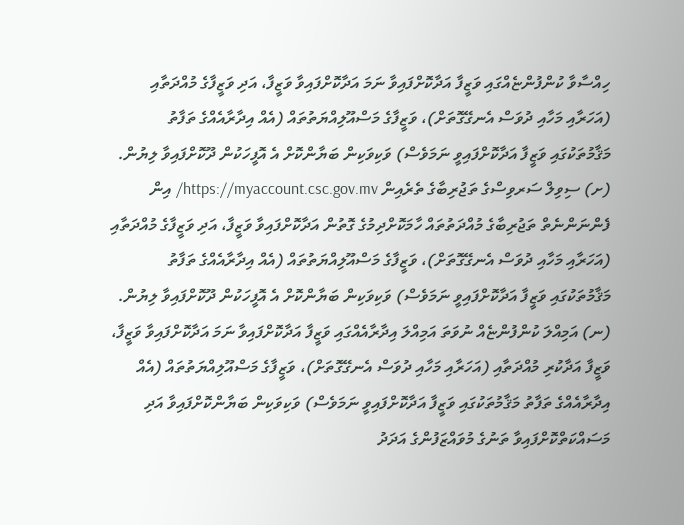ހިއްސާވާ ކުންފުންޏެއްގައި ވަޒީފާ އަދާކޮށްފައިވާ ނަމަ އަދާކޮށްފައިވާ ވަޒީފާ، އަދި ވަޒީފާގެ މުއްދަތާއި (އަހަރާއި މަހާއި ދުވަސް އެނގޭގޮތަށް)، ވަޒީފާގެ މަސްއޫލިއްޔަތުތައް (އެއް އިދާރާއެއްގެ ތަފާތު މަޤާމުތަކުގައި ވަޒީފާ އަދާކޮށްފައިވީ ނަމަވެސް) ވަކިވަކިން ބަޔާންކޮށް އެ އޮފީހަކުން ދޫކޮށްފައިވާ ލިޔުން.
(ށ) ސިވިލް ސަރވިސްގެ ތަޖުރިބާގެ ތެރެއިން https://myaccount.csc.gov.mv/ އިން ފެންނަންނެތް ތަޖުރިބާގެ މުއްދަތުތައް ހާމަކޮށްދިމުގެ ގޮތުން އަދާކޮށްފައިވާ ވަޒީފާ، އަދި ވަޒީފާގެ މުއްދަތާއި (އަހަރާއި މަހާއި ދުވަސް އެނގޭގޮތަށް)، ވަޒީފާގެ މަސްއޫލިއްޔަތުތައް (އެއް އިދާރާއެއްގެ ތަފާތު މަޤާމުތަކުގައި ވަޒީފާ އަދާކޮށްފައިވީ ނަމަވެސް) ވަކިވަކިން ބަޔާންކޮށް އެ އޮފީހަކުން ދޫކޮށްފައިވާ ލިޔުން.
(ނ) އަމިއްލަ ކުންފުންޏެއް ނުވަތަ އަމިއްލަ އިދާރާއެއްގައި ވަޒީފާ އަދާކޮށްފައިވާ ނަމަ އަދާކޮށްފައިވާ ވަޒީފާ، ވަޒީފާ އަދާކުރި މުއްދަތާއި (އަހަރާއި މަހާއި ދުވަސް އެނގޭގޮތަށް)، ވަޒީފާގެ މަސްއޫލިއްޔަތުތައް (އެއް އިދާރާއެއްގެ ތަފާތު މަޤާމުތަކުގައި ވަޒީފާ އަދާކޮށްފައިވީ ނަމަވެސް) ވަކިވަކިން ބަޔާންކޮށްފައިވާ އަދި މަސައްކަތްކޮށްފައިވާ ތަނުގެ މުވައްޒަފުންގެ އަދަދު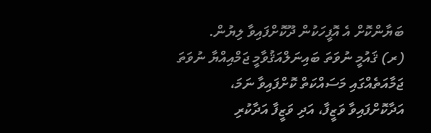ބަޔާންކޮށް އެ އޮފީހަކުން ދޫކޮށްފައިވާ ލިޔުން.
(ރ) ޤައުމީ ނުވަތަ ބައިނަލްއަޤުވާމީ ޖަމްއިއްޔާ ނުވަތަ ޖަމާއަތެއްގައި މަސައްކަތް ކޮށްފައިވާ ނަމަ، އަދާކޮށްފައިވާ ވަޒީފާ، އަދި ވަޒީފާ އަދާކުރި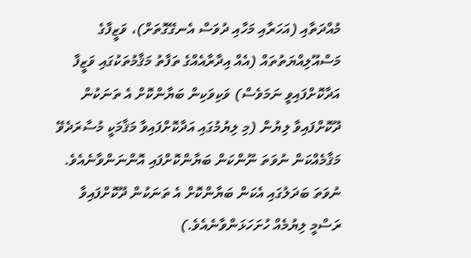މުއްދަތާއި (އަހަރާއި މަހާއި ދުވަސް އެނގޭގޮތަށް)، ވަޒީފާގެ މަސްއޫލިއްޔަތުތައް (އެއް އިދާރާއެއްގެ ތަފާތު މަޤާމުތަކުގައި ވަޒީފާ އަދާކޮށްފައިވީ ނަމަވެސް) ވަކިވަކިން ބަޔާންކޮށް އެ ތަނަކުން ދޫކޮށްފައިވާ ލިޔުން (މި ލިޔުމުގައި އަދާކޮށްފައިވާ މަޤާމަކީ މުސާރަދެވޭ މަޤާމެއްކަން ނުވަތަ ނޫންކަން ބަޔާންކޮށްފައި އޮންނަންވާނެއެވެ. ނުވަތަ ބަދަލުގައި އެކަން ބަޔާންކޮށް އެ ތަނަކުން ދޫކޮށްފައިވާ ރަސްމީ ލިޔުމެއް ހުށަހަޅަންވާނެއެވެ.)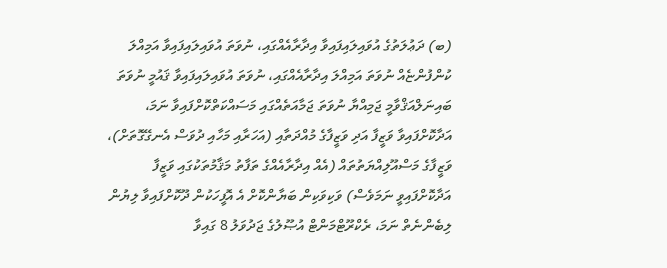(ބ) ދަޢުލަތުގެ އުވައިލައިފައިވާ އިދާރާއެއްގައި، ނުވަތަ އުވައިލައިފައިވާ އަމިއްލަ ކުންފުންޏެއް ނުވަތަ އަމިއްލަ އިދާރާއެއްގައި، ނުވަތަ އުވައިލައިފައިވާ ޤައުމީ ނުވަތަ ބައިނަލްއަޤްވާމީ ޖަމިއްޔާ ނުވަތަ ޖަމާއަތެއްގައި މަސައްކަތްކޮށްފައިވާ ނަމަ، އަދާކޮށްފައިވާ ވަޒީފާ އަދި ވަޒީފާގެ މުއްދަތާއި (އަހަރާއި މަހާއި ދުވަސް އެނގޭގޮތަށް)، ވަޒީފާގެ މަސްއޫލިއްޔަތުތައް (އެއް އިދާރާއެއްގެ ތަފާތު މަޤާމުތަކުގައި ވަޒީފާ އަދާކޮށްފައިވީ ނަމަވެސް) ވަކިވަކިން ބަޔާންކޮށް އެ އޮފީހަކުން ދޫކޮށްފައިވާ ލިޔުން ލިބެންނެތް ނަމަ، ރެކްރޫޓްމަންޓް އުޞޫލުގެ ޖަދުވަލު 8 ގައިވާ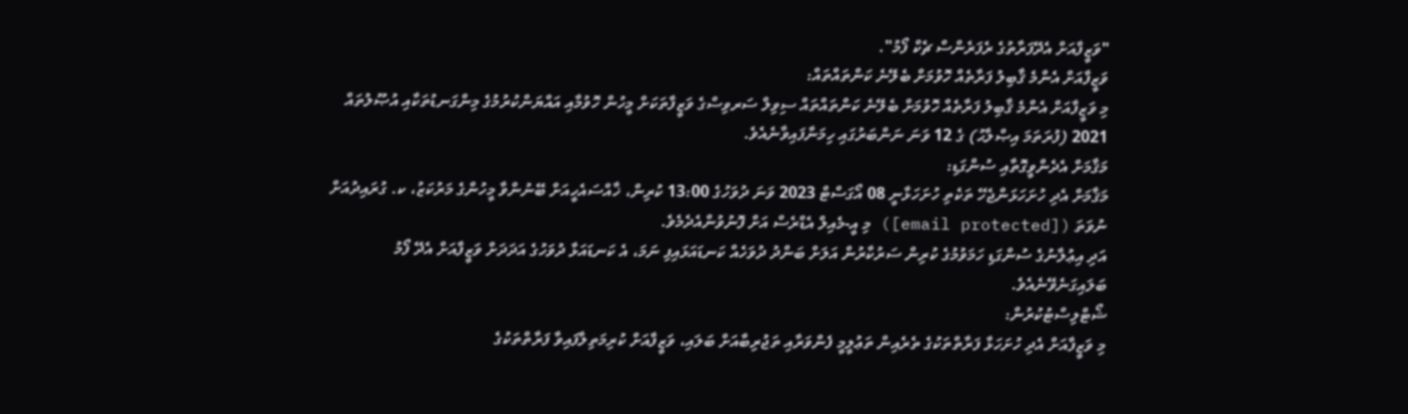"ވަޒީފާއަށް އެދޭފަރާތުގެ ރެފަރެންސް ޗެކް ފޯމު".
ވަޒީފާއަށް އެންމެ ޤާބިލު ފަރާތެއް ހޮވުމަށް ބެލޭނެ ކަންތައްތައް:
މި ވަޒީފާއަށް އެންމެ ޤާބިލު ފަރާތެއް ހޮވުމަށް ބެލޭނެ ކަންތައްތައް ސިވިލް ސަރވިސްގެ ވަޒީފާތަކަށް މީހުން ހޮވުމާއި އައްޔަންކުރުމުގެ މިންގަނޑުތަކާއި އުޞޫލުތައް 2021 (ފުރަތަމަ އިޞްލާޙު) ގެ 12 ވަނަ ނަންބަރުގައި ހިމަނާފައިވާނެއެވެ.
މަޤާމަށް އެދެންވީގޮތާއި ސުންގަޑި:
މަޤާމަށް އެދި ހުށަހަޅަންޖެހޭ ތަކެތި ހުށަހަޅާނީ 08 އޯގަސްޓް 2023 ވަނަ ދުވަހުގެ 13:00 ކުރިން، ޚާއްސައެހީއަށް ބޭނުންވާ މީހުންގެ މަރުކަޒު، ކ. ގުރައިދުއަށް ނުވަތަ ([email protected]) މި އީ-މެއިލް އެޑްރެސް އަށް ފޮނުވުންއެދެމެވެ.
އަދި އިޢުލާނުގެ ސުންގަޑި ހަމަވުމުގެ ކުރިން ސަރުކާރުން އަލަށް ބަންދު ދުވަހެއް ކަނޑައަޅައިފި ނަމަ، އެ ކަނޑައަޅާ ދުވަހުގެ އަދަދަށް ވަޒީފާއަށް އެދޭ ފޯމު ބަލައިގަނެވޭނެއެވެ.
ޝޯޓްލިސްޓުކުރުން:
މި ވަޒީފާއަށް އެދި ހުށަހަޅާ ފަރާތްތަކުގެ ތެރެއިން ތަޢުލީމީ ފެންވަރާއި ތަޖުރިބާއަށް ބަލައި، ވަޒީފާއަށް ކުރިމަތިލާފައިވާ ފަރާތްތަކުގެ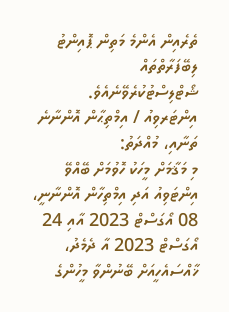ތެރެއިން އެންމެ މަތިން ޕޮއިންޓު ލިބޭފަރާތްތައް ޝޯޓްލިސްޓުކުރެވޭނެއެވެ.
އިންޓަރވިއު / އިމްތިޙާން އޮންނާނެ ތަނާއި، މުއްދަތު:
މި މަޤާމަށް މީހަކު ހޮވުމަށް ބޭއްވޭ އިންޓަވިއު އަދި އިމްތިހާން އޮންނާނީ، 08 އޯގަސްޓް 2023 އާއި 24 އޯގަސްޓް 2023 އާ ދެމެދު، ޚާއްސައެހީއަށް ބޭނުންވާ މީހުންގެ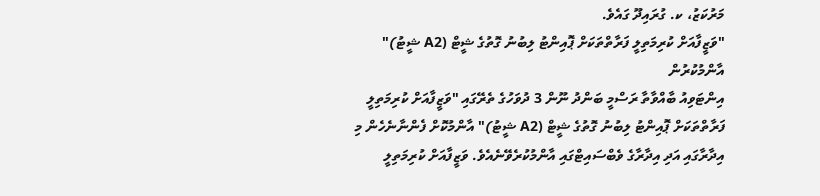މަރުކަޒު، ކ. ގުރައިދޫ ގައެވެ.
"ވަޒީފާއަށް ކުރިމަތިލީ ފަރާތްތަކަށް ޕޮއިންޓު ލިބުނު ގޮތުގެ ޝީޓް (A2 ޝީޓު)" އާންމުކުރުން
އިންޓަވިއު ބާއްވާތާ ރަސްމީ ބަންދު ނޫން 3 ދުވަހުގެ ތެރޭގައި "ވަޒީފާއަށް ކުރިމަތިލީ ފަރާތްތަކަށް ޕޮއިންޓު ލިބުނު ގޮތުގެ ޝީޓް (A2 ޝީޓު)" އާންމުކޮށް ފެންނާނެހެން މި އިދާރާގައި އަދި އިދާރާގެ ވެބްސައިޓްގައި އާންމުކުރެވޭނެއެވެ. ވަޒީފާއަށް ކުރިމަތިލީ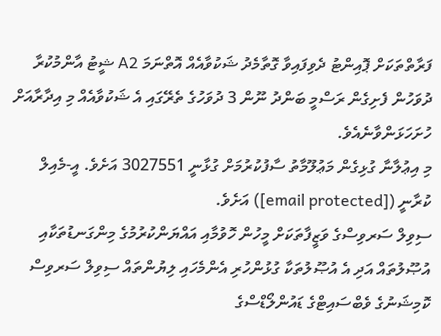ފަރާތްތަކަށް ޕޮއިންޓު ދެވިފައިވާ ގޮތާމެދު ޝަކުވާއެއް އޮތްނަމަ A2 ޝީޓު އާންމުކުރާ ދުވަހުން ފެށިގެން ރަސްމީ ބަންދު ނޫން 3 ދުވަހުގެ ތެރޭގައި އެ ޝަކުވާއެއް މި އިދާރާއަށް ހުށަހަޅަންވާނެއެވެ.
މި އިޢުލާނާ ގުޅިގެން މަޢުލޫމާތު ސާފުކުރުމަށް ގުޅާނީ 3027551 އަށެވެ. އީ-މެއިލް ކުރާނީ ([email protected]) އަށެވެ.
ސިވިލް ސަރވިސްގެ ވަޒީފާތަކަށް މީހުން ހޮވުމާއި އައްޔަންކުރުމުގެ މިންގަނޑުތަކާއި އުޞޫލުތައް އަދި އެ އުޞޫލުތަކާ ގުޅުންހުރި އެންމެހައި ލިޔުންތައް ސިވިލް ސަރވިސް ކޮމިޝަނުގެ ވެބްސައިޓްގެ ޑައުންލޯޑްސްގެ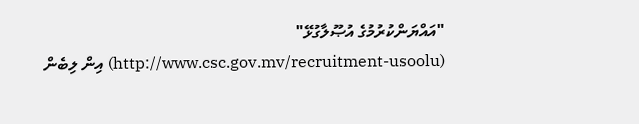"އައްޔަންކުރުމުގެ އުޞޫލާގުޅޭ" (http://www.csc.gov.mv/recruitment-usoolu) އިން ލިބެން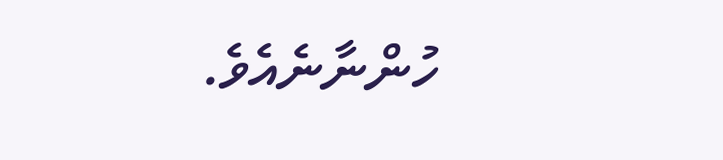ހުންނާނެއެވެ.